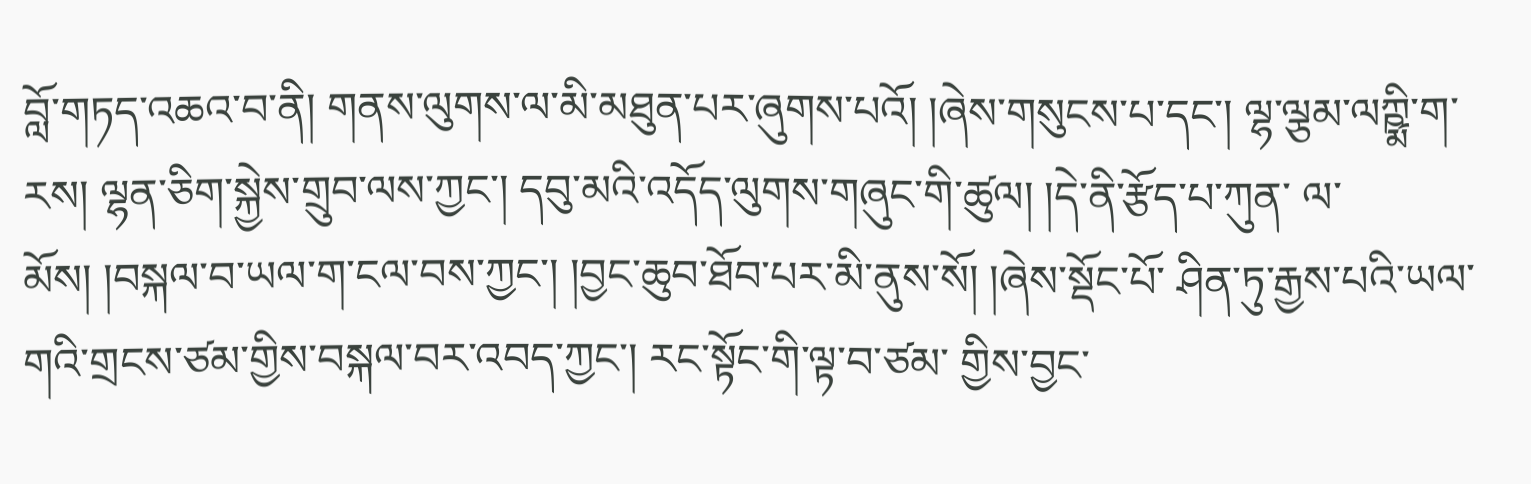བློ་གཏད་འཆའ་བ་ནི། གནས་ལུགས་ལ་མི་མཐུན་པར་ཞུགས་པའོ། །ཞེས་གསུངས་པ་དང་། ལྷ་ལྕམ་ལཀྵྨི་ག་རས། ལྷན་ཅིག་སྐྱེས་གྲུབ་ལས་ཀྱང་། དབུ་མའི་འདོད་ལུགས་གཞུང་གི་ཚུལ། །དེ་ནི་རྩོད་པ་ཀུན་ ལ་མོས། །བསྐལ་བ་ཡལ་ག་ངལ་བས་ཀྱང་། །བྱང་ཆུབ་ཐོབ་པར་མི་ནུས་སོ། །ཞེས་སྡོང་པོ་ ཤིན་ཏུ་རྒྱས་པའི་ཡལ་གའི་གྲངས་ཙམ་གྱིས་བསྐལ་བར་འབད་ཀྱང་། རང་སྟོང་གི་ལྟ་བ་ཙམ་ གྱིས་བྱང་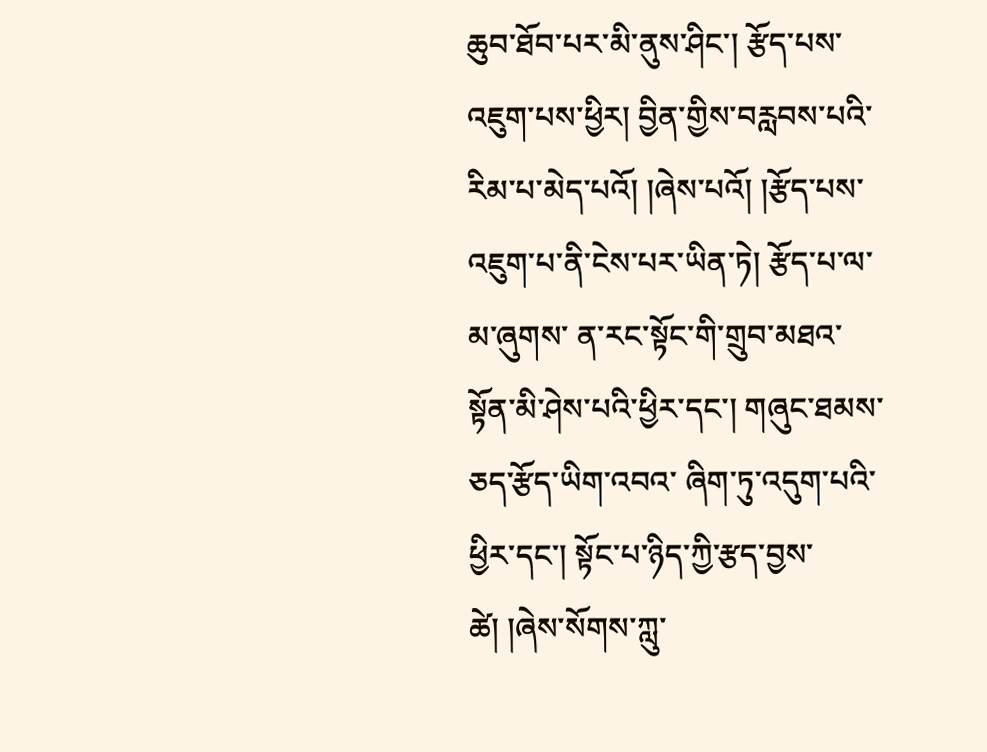ཆུབ་ཐོབ་པར་མི་ནུས་ཤིང་། རྩོད་པས་འཇུག་པས་ཕྱིར། བྱིན་གྱིས་བརླབས་པའི་ རིམ་པ་མེད་པའོ། །ཞེས་པའོ། །རྩོད་པས་འཇུག་པ་ནི་ངེས་པར་ཡིན་ཏེ། རྩོད་པ་ལ་མ་ཞུགས་ ན་རང་སྟོང་གི་གྲུབ་མཐའ་སྟོན་མི་ཤེས་པའི་ཕྱིར་དང་། གཞུང་ཐམས་ཅད་རྩོད་ཡིག་འབའ་ ཞིག་ཏུ་འདུག་པའི་ཕྱིར་དང་། སྟོང་པ་ཉིད་ཀྱི་རྩད་བྱས་ཚེ། །ཞེས་སོགས་ཀླུ་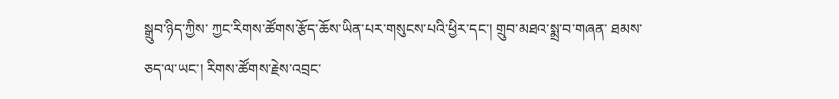སྒྲུབ་ཉིད་ཀྱིས་ ཀྱང་རིགས་ཚོགས་རྩོད་ཆོས་ཡིན་པར་གསུངས་པའི་ཕྱིར་དང་། གྲུབ་མཐའ་སྨྲ་བ་གཞན་ ཐམས་ཅད་ལ་ཡང་། རིགས་ཚོགས་རྗེས་འབྲང་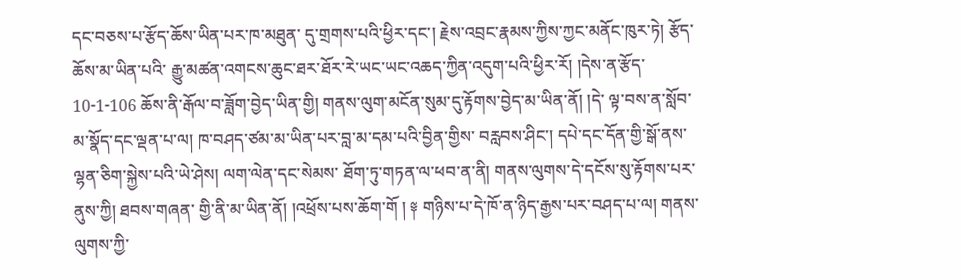དང་བཅས་པ་རྩོད་ཆོས་ཡིན་པར་ཁ་མཐུན་ དུ་གྲགས་པའི་ཕྱིར་དང་། རྗེས་འབྲང་རྣམས་ཀྱིས་ཀྱང་མནོང་ཁུར་ཏེ། རྩོད་ཆོས་མ་ཡིན་པའི་ རྒྱུ་མཚན་འགངས་ཆུང་ཐར་ཐོར་རེ་ཡང་ཡང་འཆད་ཀྱིན་འདུག་པའི་ཕྱིར་རོ། །དེས་ན་རྩོད་ 10-1-106 ཆོས་ནི་རྒོལ་བ་ཟློག་བྱེད་ཡིན་གྱི། གནས་ལུག་མངོན་སུམ་དུ་རྟོགས་བྱེད་མ་ཡིན་ནོ། །དེ་ ལྟ་བས་ན་སློབ་མ་སྣོད་དང་ལྡན་པ་ལ། ཁ་བཤད་ཙམ་མ་ཡིན་པར་བླ་མ་དམ་པའི་བྱིན་གྱིས་ བརླབས་ཤིང་། དཔེ་དང་དོན་གྱི་སྒོ་ནས་ལྷན་ཅིག་སྐྱེས་པའི་ཡེ་ཤེས། ལག་ལེན་དང་སེམས་ ཐོག་ཏུ་གཏན་ལ་ཕབ་ན་ནི། གནས་ལུགས་དེ་དངོས་སུ་རྟོགས་པར་ནུས་ཀྱི། ཐབས་གཞན་ གྱི་ནི་མ་ཡིན་ནོ། །འཕྲོས་པས་ཆོག་གོ ། ༈ གཉིས་པ་དེ་ཁོ་ན་ཉིད་རྒྱས་པར་བཤད་པ་ལ། གནས་ལུགས་ཀྱི་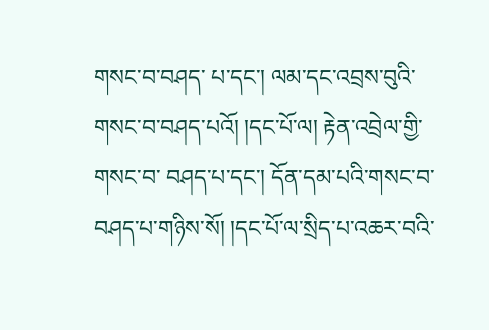གསང་བ་བཤད་ པ་དང་། ལམ་དང་འབྲས་བུའི་གསང་བ་བཤད་པའོ། །དང་པོ་ལ། རྟེན་འབྲེལ་གྱི་གསང་བ་ བཤད་པ་དང་། དོན་དམ་པའི་གསང་བ་བཤད་པ་གཉིས་སོ། །དང་པོ་ལ་སྲིད་པ་འཆར་བའི་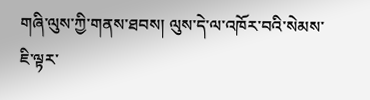གཞི་ལུས་ཀྱི་གནས་ཐབས། ལུས་དེ་ལ་འཁོར་བའི་སེམས་ཇི་ལྟར་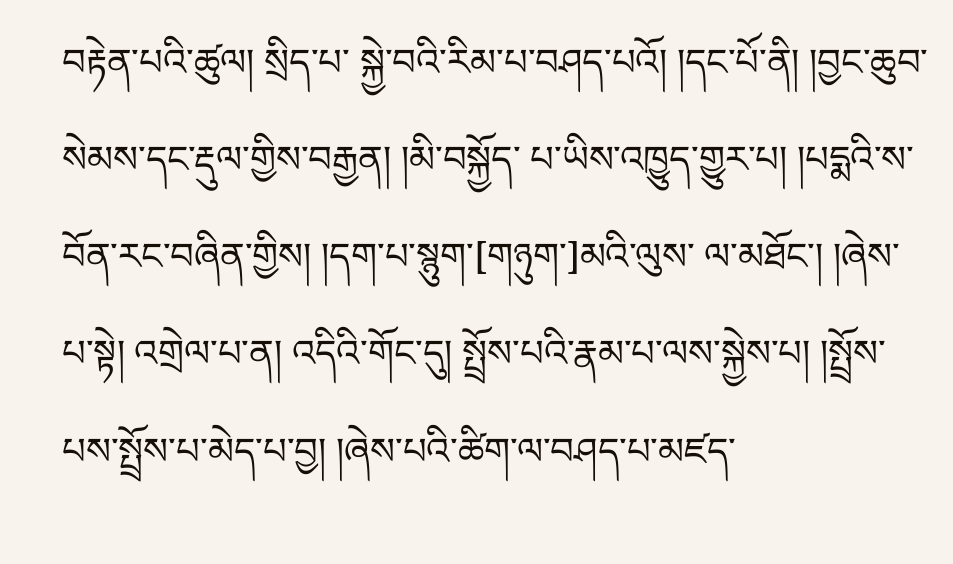བརྟེན་པའི་ཚུལ། སྲིད་པ་ སྐྱེ་བའི་རིམ་པ་བཤད་པའོ། །དང་པོ་ནི། །བྱང་ཆུབ་སེམས་དང་རྡུལ་གྱིས་བརྒྱན། །མི་བསྐྱོད་ པ་ཡིས་འཁྱུད་གྱུར་པ། །པདྨའི་ས་བོན་རང་བཞིན་གྱིས། །དག་པ་སྙུག་[གཉུག་]མའི་ལུས་ ལ་མཐོང་། །ཞེས་པ་སྟེ། འགྲེལ་པ་ན། འདིའི་གོང་དུ། སྤྲོས་པའི་རྣམ་པ་ལས་སྐྱེས་པ། །སྤྲོས་ པས་སྤྲོས་པ་མེད་པ་བྱ། །ཞེས་པའི་ཚིག་ལ་བཤད་པ་མཛད་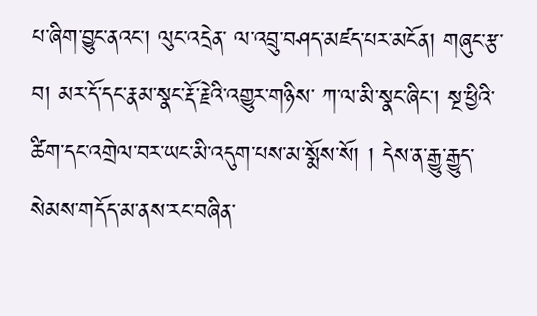པ་ཞིག་བྱུང་ནའང་། ལུང་འདྲེན་ ལ་འབྲུ་བཤད་མཛད་པར་མངོན། གཞུང་རྩ་བ། མར་དོ་དང་རྣམ་སྣང་རྡོ་རྗེའི་འགྱུར་གཉིས་ ཀ་ལ་མི་སྣང་ཞིང་། སྔ་ཕྱིའི་ཚིག་དང་འགྲེལ་བར་ཡང་མི་འདུག་པས་མ་སྨོས་སོ། ། དེས་ན་རྒྱུ་རྒྱུད་སེམས་གདོད་མ་ནས་རང་བཞིན་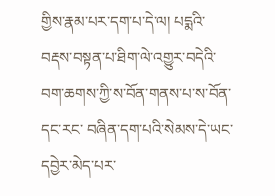གྱིས་རྣམ་པར་དག་པ་དེ་ལ། པདྨའི་ བརྡས་བསྟན་པ་ཐིག་ལེ་འགྱུར་བདེའི་བག་ཆགས་ཀྱི་ས་བོན་གནས་པ་ས་བོན་དང་རང་ བཞིན་དག་པའི་སེམས་དེ་ཡང་དབྱེར་མེད་པར་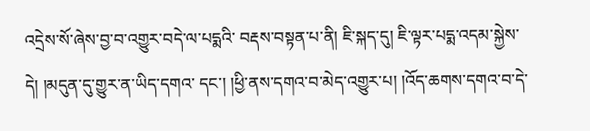འདྲེས་སོ་ཞེས་བྱ་བ་འགྱུར་བདེ་ལ་པདྨའི་ བརྡས་བསྟན་པ་ནི། ཇི་སྐད་དུ། ཇི་ལྟར་པདྨ་འདམ་སྐྱེས་དེ། །མདུན་དུ་གྱུར་ན་ཡིད་དགའ་ དང་། །ཕྱི་ནས་དགའ་བ་མེད་འགྱུར་པ། །འོད་ཆགས་དགའ་བ་དེ་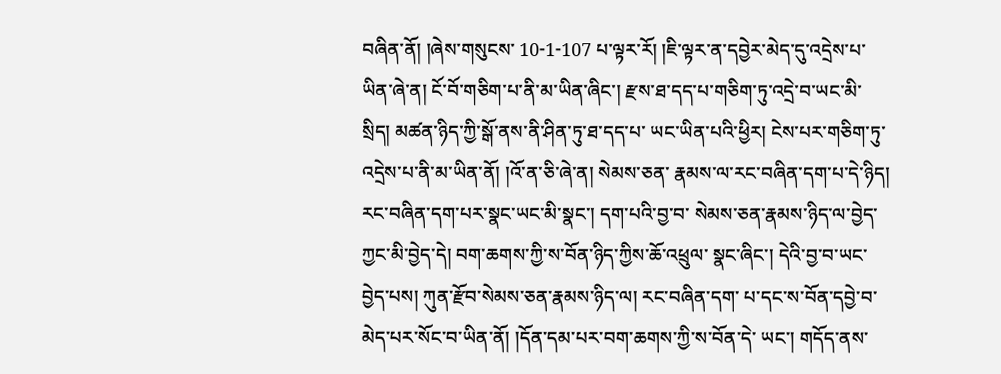བཞིན་ནོ། །ཞེས་གསུངས་ 10-1-107 པ་ལྟར་རོ། །ཇི་ལྟར་ན་དབྱེར་མེད་དུ་འདྲེས་པ་ཡིན་ཞེ་ན། ངོ་བོ་གཅིག་པ་ནི་མ་ཡིན་ཞིང་། རྫས་ཐ་དད་པ་གཅིག་ཏུ་འདྲེ་བ་ཡང་མི་སྲིད། མཚན་ཉིད་ཀྱི་སྒོ་ནས་ནི་ཤིན་ཏུ་ཐ་དད་པ་ ཡང་ཡིན་པའི་ཕྱིར། ངེས་པར་གཅིག་ཏུ་འདྲེས་པ་ནི་མ་ཡིན་ནོ། །འོ་ན་ཅི་ཞེ་ན། སེམས་ཅན་ རྣམས་ལ་རང་བཞིན་དག་པ་དེ་ཉིད། རང་བཞིན་དག་པར་སྣང་ཡང་མི་སྣང་། དག་པའི་བྱ་བ་ སེམས་ཅན་རྣམས་ཉིད་ལ་བྱེད་ཀྱང་མི་བྱེད་དེ། བག་ཆགས་ཀྱི་ས་བོན་ཉིད་ཀྱིས་ཆོ་འཕྲུལ་ སྣང་ཞིང་། དེའི་བྱ་བ་ཡང་བྱེད་པས། ཀུན་རྫོབ་སེམས་ཅན་རྣམས་ཉིད་ལ། རང་བཞིན་དག་ པ་དང་ས་བོན་དབྱེ་བ་མེད་པར་སོང་བ་ཡིན་ནོ། །དོན་དམ་པར་བག་ཆགས་ཀྱི་ས་བོན་དེ་ ཡང་། གདོད་ནས་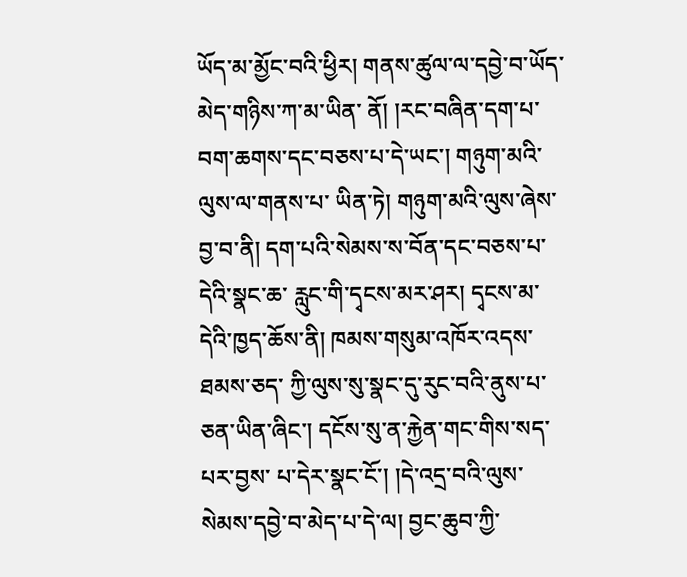ཡོད་མ་མྱོང་བའི་ཕྱིར། གནས་ཚུལ་ལ་དབྱེ་བ་ཡོད་མེད་གཉིས་ཀ་མ་ཡིན་ ནོ། །རང་བཞིན་དག་པ་བག་ཆགས་དང་བཅས་པ་དེ་ཡང་། གཉུག་མའི་ལུས་ལ་གནས་པ་ ཡིན་ཏེ། གཉུག་མའི་ལུས་ཞེས་བྱ་བ་ནི། དག་པའི་སེམས་ས་བོན་དང་བཅས་པ་དེའི་སྣང་ཆ་ རླུང་གི་དྭངས་མར་ཤར། དྭངས་མ་དེའི་ཁྱད་ཆོས་ནི། ཁམས་གསུམ་འཁོར་འདས་ཐམས་ཅད་ ཀྱི་ལུས་སུ་སྣང་དུ་རུང་བའི་ནུས་པ་ཅན་ཡིན་ཞིང་། དངོས་སུ་ན་རྐྱེན་གང་གིས་སད་པར་བྱས་ པ་དེར་སྣང་ངོ་། །དེ་འདྲ་བའི་ལུས་སེམས་དབྱེ་བ་མེད་པ་དེ་ལ། བྱང་ཆུབ་ཀྱི་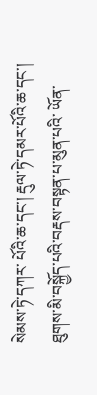སེམས་ཏེ་དཀར་ པོའི་ཆ་དང་། རྡུལ་ཏེ་དམར་པོའི་ཆ་དང་། ཐུགས་མི་བསྐྱོད་པའི་བརྡས་བསྟན་པ་མུན་པའི་ ཡོན་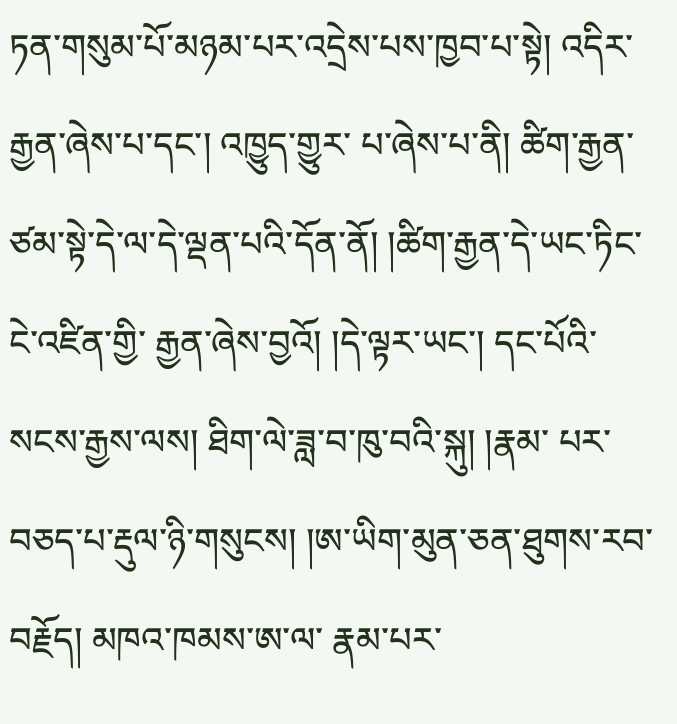ཏན་གསུམ་པོ་མཉམ་པར་འདྲེས་པས་ཁྱབ་པ་སྟེ། འདིར་རྒྱན་ཞེས་པ་དང་། འཁྱུད་གྱུར་ པ་ཞེས་པ་ནི། ཚིག་རྒྱན་ཙམ་སྟེ་དེ་ལ་དེ་ལྡན་པའི་དོན་ནོ། །ཚིག་རྒྱན་དེ་ཡང་ཏིང་ངེ་འཛིན་གྱི་ རྒྱན་ཞེས་བྱའོ། །དེ་ལྟར་ཡང་། དང་པོའི་སངས་རྒྱས་ལས། ཐིག་ལེ་ཟླ་བ་ཁུ་བའི་སྐུ། །རྣམ་ པར་བཅད་པ་རྡུལ་ཉི་གསུངས། །ཨ་ཡིག་མུན་ཅན་ཐུགས་རབ་བརྗོད། མཁའ་ཁམས་ཨ་ལ་ རྣམ་པར་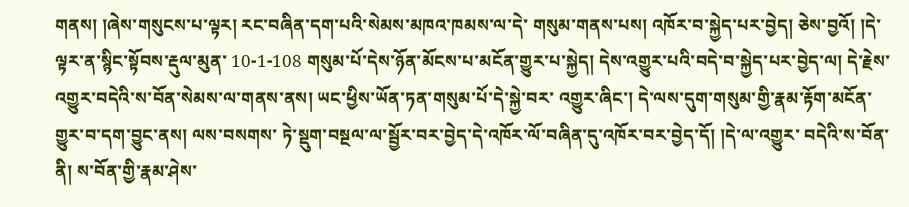གནས། །ཞེས་གསུངས་པ་ལྟར། རང་བཞིན་དག་པའི་སེམས་མཁའ་ཁམས་ལ་དེ་ གསུམ་གནས་པས། འཁོར་བ་སྐྱེད་པར་བྱེད། ཅེས་བྱའོ། །དེ་ལྟར་ན་སྙིང་སྟོབས་རྡུལ་མུན་ 10-1-108 གསུམ་པོ་དེས་ཉོན་མོངས་པ་མངོན་གྱུར་པ་སྐྱེད། དེས་འགྱུར་པའི་བདེ་བ་སྐྱེད་པར་བྱེད་ལ། དེ་རྗེས་འགྱུར་བདེའི་ས་བོན་སེམས་ལ་གནས་ནས། ཡང་ཕྱིས་ཡོན་ཏན་གསུམ་པོ་དེ་སྐྱེ་བར་ འགྱུར་ཞིང་། དེ་ལས་དུག་གསུམ་གྱི་རྣམ་རྟོག་མངོན་གྱུར་བ་དག་བྱུང་ནས། ལས་བསགས་ ཏེ་སྡུག་བསྔལ་ལ་སྦྱོར་བར་བྱེད་དེ་འཁོར་ལོ་བཞིན་དུ་འཁོར་བར་བྱེད་དོ། །དེ་ལ་འགྱུར་ བདེའི་ས་བོན་ནི། ས་བོན་གྱི་རྣམ་ཤེས་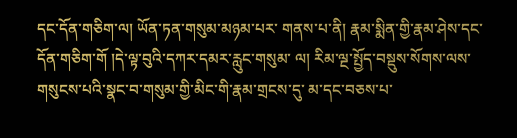དང་དོན་གཅིག་ལ། ཡོན་ཏན་གསུམ་མཉམ་པར་ གནས་པ་ནི། རྣམ་སྨིན་གྱི་རྣམ་ཤེས་དང་དོན་གཅིག་གོ །དེ་ལྟ་བུའི་དཀར་དམར་རླུང་གསུམ་ ལ། རིམ་ལྔ་སྤྱོད་བསྡུས་སོགས་ལས་གསུངས་པའི་སྣང་བ་གསུམ་གྱི་མིང་གི་རྣམ་གྲངས་དུ་ མ་དང་བཅས་པ་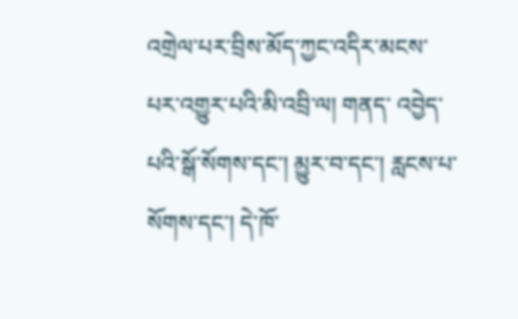འགྲེལ་པར་བྲིས་མོད་ཀྱང་འདིར་མངས་པར་འགྱུར་པའི་མི་འབྲི་ལ། གནད་ འབྱེད་པའི་སྒོ་སོགས་དང་། མྱུར་བ་དང་། རླངས་པ་སོགས་དང་། དེ་ཁོ་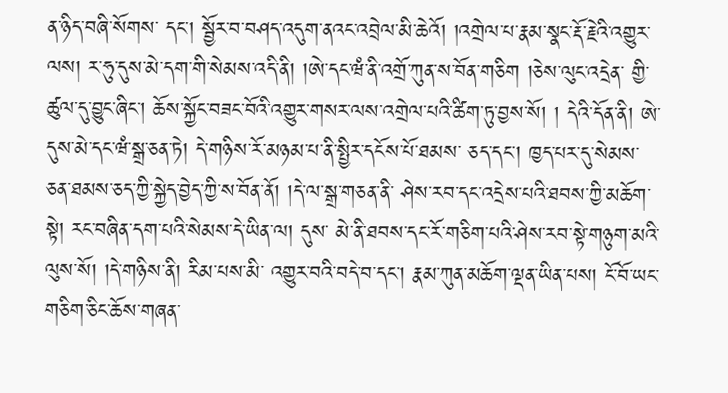ན་ཉིད་བཞི་སོགས་ དང་། སྦྱོར་བ་བཤད་འདུག་ནའང་འབྲེལ་མི་ཆེའོ། །འགྲེལ་པ་རྣམ་སྣང་རྡོ་རྗེའི་འགྱུར་ལས། ར་ཧུ་དུས་མེ་དག་གི་སེམས་འདི་ནི། །ཨེ་དང་ཝཾ་ནི་འགྲོ་ཀུན་ས་བོན་གཅིག །ཅེས་ལུང་འདྲེན་ གྱི་ཚུལ་དུ་བྱུང་ཞིང་། ཆོས་སྐྱོང་བཟང་བོའི་འགྱུར་གསར་ལས་འགྲེལ་པའི་ཚིག་ཏུ་བྱས་སོ། ། དེའི་དོན་ནི། ཨེ་དུས་མེ་དང་ཝཾ་སྒྲ་ཅན་ཏེ། དེ་གཉིས་རོ་མཉམ་པ་ནི་སྤྱིར་དངོས་པོ་ཐམས་ ཅད་དང་། ཁྱད་པར་དུ་སེམས་ཅན་ཐམས་ཅད་ཀྱི་སྐྱེད་བྱེད་ཀྱི་ས་བོན་ནོ། །དེ་ལ་སྒྲ་གཅན་ནི་ ཤེས་རབ་དང་འདྲེས་པའི་ཐབས་ཀྱི་མཆོག་སྟེ། རང་བཞིན་དག་པའི་སེམས་དེ་ཡིན་ལ། དུས་ མེ་ནི་ཐབས་དང་རོ་གཅིག་པའི་ཤེས་རབ་སྟེ་གཉུག་མའི་ལུས་སོ། །དེ་གཉིས་ནི། རིམ་པས་མི་ འགྱུར་བའི་བདེ་བ་དང་། རྣམ་ཀུན་མཆོག་ལྡན་ཡིན་པས། ངོ་བོ་ཡང་གཅིག་ཅིང་ཆོས་གཞན་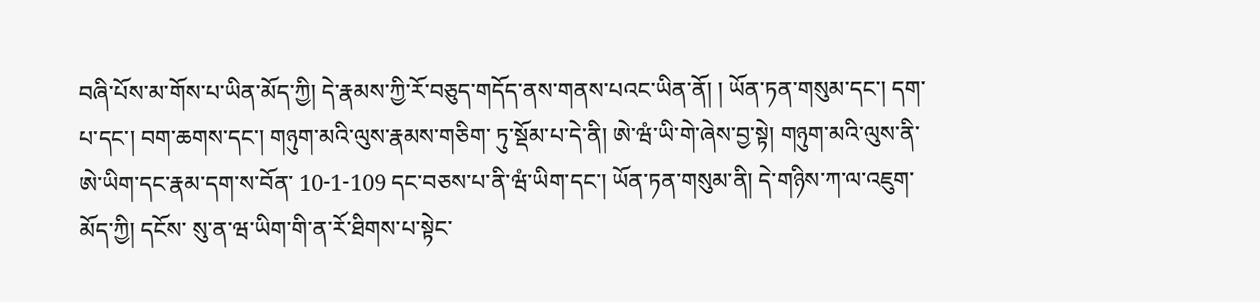བཞི་པོས་མ་གོས་པ་ཡིན་མོད་ཀྱི། དེ་རྣམས་ཀྱི་རོ་བཅུད་གདོད་ནས་གནས་པའང་ཡིན་ནོ། ། ཡོན་ཏན་གསུམ་དང་། དག་པ་དང་། བག་ཆགས་དང་། གཉུག་མའི་ལུས་རྣམས་གཅིག་ ཏུ་སྡོམ་པ་དེ་ནི། ཨེ་ཝཾ་ཡི་གེ་ཞེས་བྱ་སྟེ། གཉུག་མའི་ལུས་ནི་ཨེ་ཡིག་དང་རྣམ་དག་ས་བོན་ 10-1-109 དང་བཅས་པ་ནི་ཝཾ་ཡིག་དང་། ཡོན་ཏན་གསུམ་ནི། དེ་གཉིས་ཀ་ལ་འཇུག་མོད་ཀྱི། དངོས་ སུ་ན་ཝ་ཡིག་གི་ན་རོ་ཐིགས་པ་སྟེང་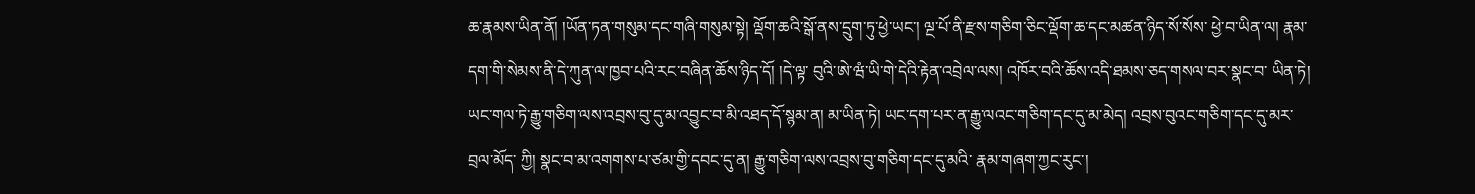ཆ་རྣམས་ཡིན་ནོ། །ཡོན་ཏན་གསུམ་དང་གཞི་གསུམ་སྟེ། ལྡོག་ཆའི་སྒོ་ནས་དྲུག་ཏུ་ཕྱེ་ཡང་། ལྔ་པོ་ནི་རྫས་གཅིག་ཅིང་ལྡོག་ཆ་དང་མཚན་ཉིད་སོ་སོས་ ཕྱེ་བ་ཡིན་ལ། རྣམ་དག་གི་སེམས་ནི་དེ་ཀུན་ལ་ཁྱབ་པའི་རང་བཞིན་ཆོས་ཉིད་དོ། །དེ་ལྟ་ བུའི་ཨེ་ཝཾ་ཡི་གེ་དེའི་རྟེན་འབྲེལ་ལས། འཁོར་བའི་ཆོས་འདི་ཐམས་ཅད་གསལ་བར་སྣང་བ་ ཡིན་ཏེ། ཡང་གལ་ཏེ་རྒྱུ་གཅིག་ལས་འབྲས་བུ་དུ་མ་འབྱུང་བ་མི་འཐད་དོ་སྙམ་ན། མ་ཡིན་ཏེ། ཡང་དག་པར་ན་རྒྱུ་ལའང་གཅིག་དང་དུ་མ་མེད། འབྲས་བུའང་གཅིག་དང་དུ་མར་བྲལ་མོད་ ཀྱི། སྣང་བ་མ་འགགས་པ་ཙམ་གྱི་དབང་དུ་ན། རྒྱུ་གཅིག་ལས་འབྲས་བུ་གཅིག་དང་དུ་མའི་ རྣམ་གཞག་ཀྱང་རུང་།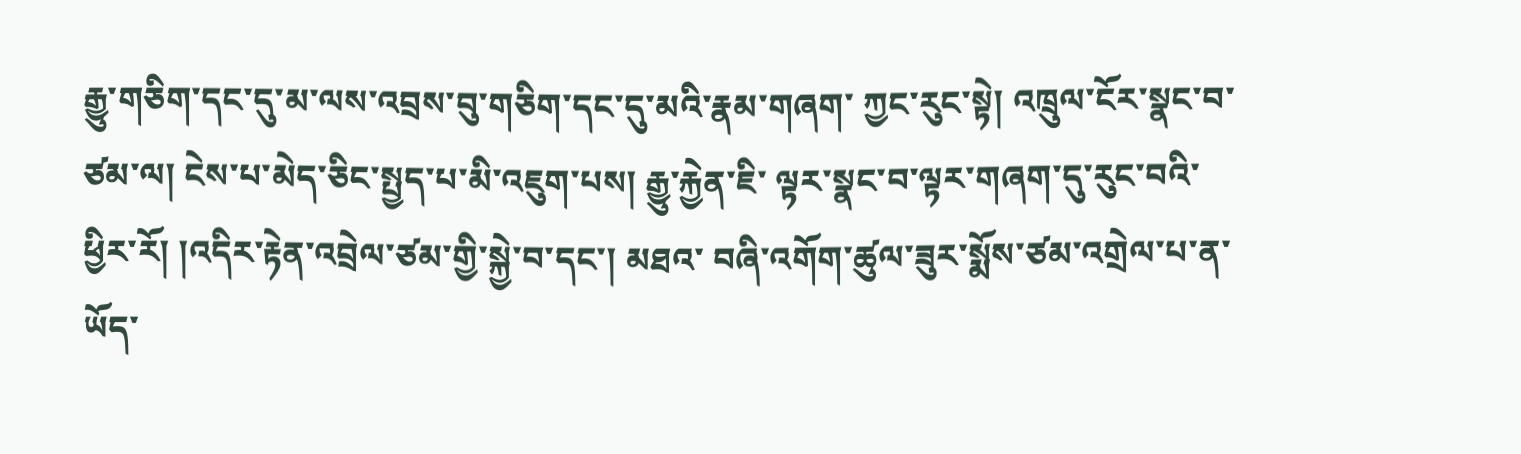རྒྱུ་གཅིག་དང་དུ་མ་ལས་འབྲས་བུ་གཅིག་དང་དུ་མའི་རྣམ་གཞག་ ཀྱང་རུང་སྟེ། འཁྲུལ་ངོར་སྣང་བ་ཙམ་ལ། ངེས་པ་མེད་ཅིང་སྤྱད་པ་མི་འཇུག་པས། རྒྱུ་རྐྱེན་ཇི་ ལྟར་སྣང་བ་ལྟར་གཞག་དུ་རུང་བའི་ཕྱིར་རོ། །འདིར་རྟེན་འབྲེལ་ཙམ་གྱི་སྐྱེ་བ་དང་། མཐའ་ བཞི་འགོག་ཚུལ་ཟུར་སྨོས་ཙམ་འགྲེལ་པ་ན་ཡོད་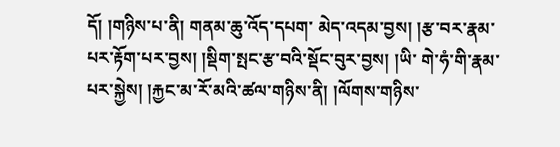དོ། །གཉིས་པ་ནི། གནམ་ཆུ་འོད་དཔག་ མེད་འདམ་བྱས། །རྩ་བར་རྣམ་པར་རྟོག་པར་བྱས། །སྡིག་སྤང་རྩ་བའི་སྡོང་བུར་བྱས། །ཡི་ གེ་ཧཾ་གི་རྣམ་པར་སྐྱེས། །རྐྱང་མ་རོ་མའི་ཚལ་གཉིས་ནི། །ལོགས་གཉིས་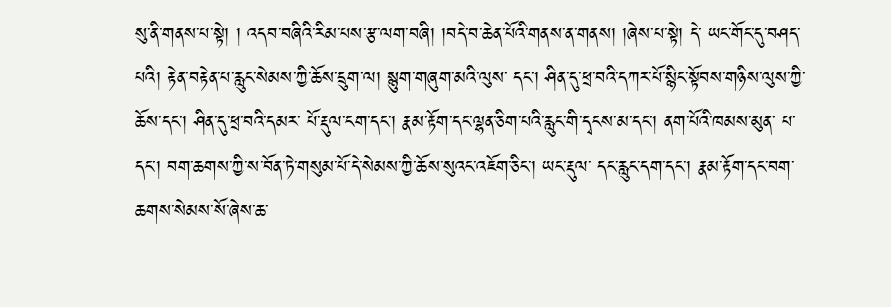སུ་ནི་གནས་པ་སྟེ། ། འདབ་བཞིའི་རིམ་པས་རྩ་ལག་བཞི། །བདེ་བ་ཆེན་པོའི་གནས་ན་གནས། །ཞེས་པ་སྟེ། དེ་ ཡང་གོང་དུ་བཤད་པའི། རྟེན་བརྟེན་པ་རླུང་སེམས་ཀྱི་ཆོས་དྲུག་ལ། སྙུག་གཞུག་མའི་ལུས་ དང་། ཤིན་དུ་ཕྲ་བའི་དཀར་པོ་སྙིང་སྟོབས་གཉིས་ལུས་ཀྱི་ཆོས་དང་། ཤིན་དུ་ཕྲ་བའི་དམར་ པོ་རྡུལ་ངག་དང་། རྣམ་རྟོག་དང་ལྷན་ཅིག་པའི་རླུང་གི་དྭངས་མ་དང་། ནག་པོའི་ཁམས་མུན་ པ་དང་། བག་ཆགས་ཀྱི་ས་བོན་ཏེ་གསུམ་པོ་དེ་སེམས་ཀྱི་ཆོས་སུའང་འཇོག་ཅིང་། ཡང་རྡུལ་ དང་རླུང་དག་དང་། རྣམ་རྟོག་དང་བག་ཆགས་སེམས་སོ་ཞེས་ཆ་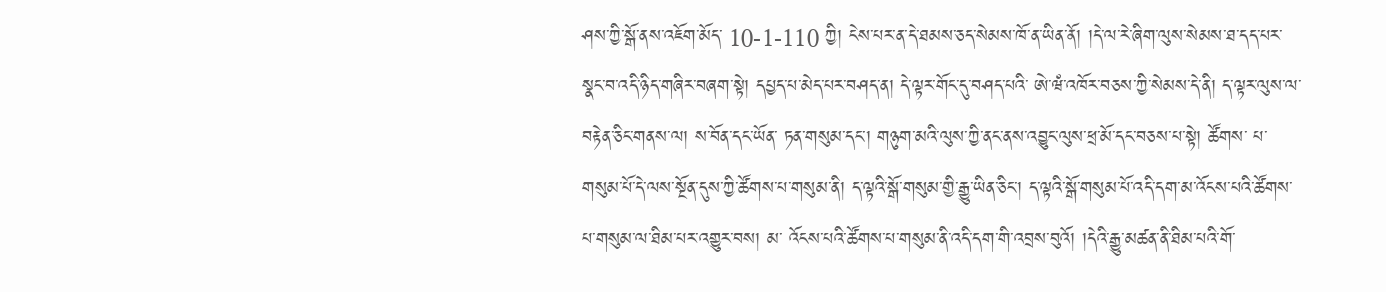ཤས་ཀྱི་སྒོ་ནས་འཇོག་མོད་ 10-1-110 ཀྱི། ངེས་པར་ན་དེ་ཐམས་ཅད་སེམས་ཁོ་ན་ཡིན་ནོ། །དེ་ལ་རེ་ཞིག་ལུས་སེམས་ཐ་དད་པར་ སྣང་བ་འདི་ཉིད་གཞིར་བཞག་སྟེ། དཔྱད་པ་མེད་པར་བཤད་ན། དེ་ལྟར་གོང་དུ་བཤད་པའི་ ཨེ་ཝཾ་འཁོར་བཅས་ཀྱི་སེམས་དེ་ནི། ད་ལྟར་ལུས་ལ་བརྟེན་ཅིང་གནས་ལ། ས་བོན་དང་ཡོན་ ཏན་གསུམ་དང་། གཉུག་མའི་ལུས་ཀྱི་ནང་ནས་འབྱུང་ལུས་ཕྲ་མོ་དང་བཅས་པ་སྟེ། ཚོགས་ པ་གསུམ་པོ་དེ་ལས་སྔོན་དུས་ཀྱི་ཚོགས་པ་གསུམ་ནི། ད་ལྟའི་སྒོ་གསུམ་གྱི་རྒྱུ་ཡིན་ཅིང་། ད་ལྟའི་སྒོ་གསུམ་པོ་འདི་དག་མ་འོངས་པའི་ཚོགས་པ་གསུམ་ལ་ཐིམ་པར་འགྱུར་བས། མ་ འོངས་པའི་ཚོགས་པ་གསུམ་ནི་འདི་དག་གི་འབྲས་བུའོ། །དེའི་རྒྱུ་མཚན་ནི་ཐིམ་པའི་གོ་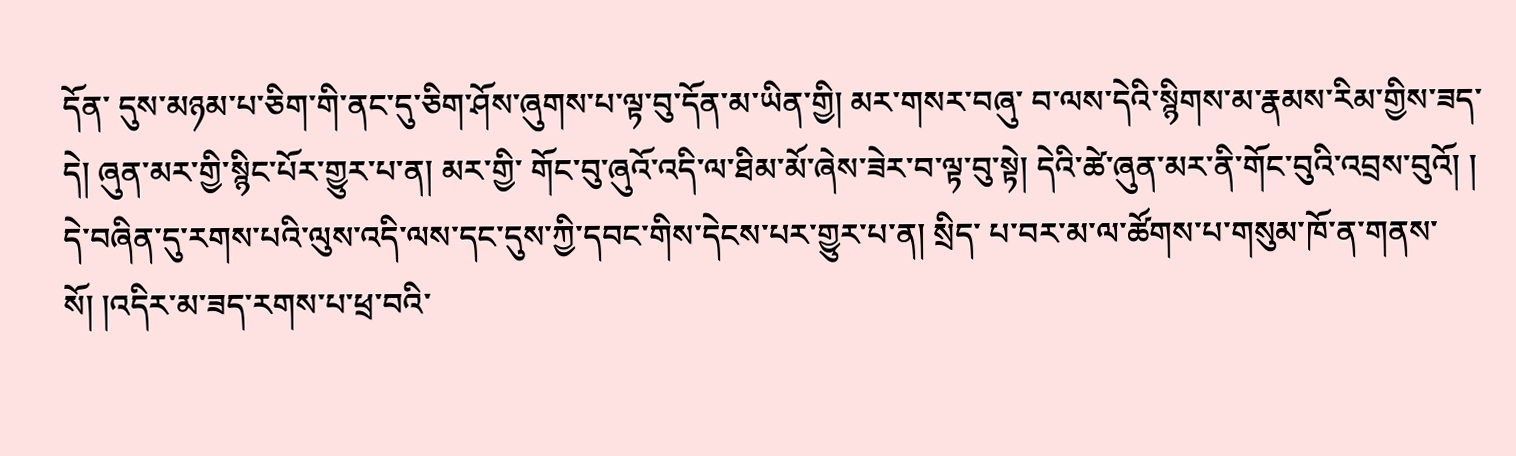དོན་ དུས་མཉམ་པ་ཅིག་གི་ནང་དུ་ཅིག་ཤོས་ཞུགས་པ་ལྟ་བུ་དོན་མ་ཡིན་གྱི། མར་གསར་བཞུ་ བ་ལས་དེའི་སྙིགས་མ་རྣམས་རིམ་གྱིས་ཟད་དེ། ཞུན་མར་གྱི་སྙིང་པོར་གྱུར་པ་ན། མར་གྱི་ གོང་བུ་ཞུའོ་འདི་ལ་ཐིམ་མོ་ཞེས་ཟེར་བ་ལྟ་བུ་སྟེ། དེའི་ཚེ་ཞུན་མར་ནི་གོང་བུའི་འབྲས་བུའོ། ། དེ་བཞིན་དུ་རགས་པའི་ལུས་འདི་ལས་དང་དུས་ཀྱི་དབང་གིས་དེངས་པར་གྱུར་པ་ན། སྲིད་ པ་བར་མ་ལ་ཚོགས་པ་གསུམ་ཁོ་ན་གནས་སོ། །འདིར་མ་ཟད་རགས་པ་ཕྲ་བའི་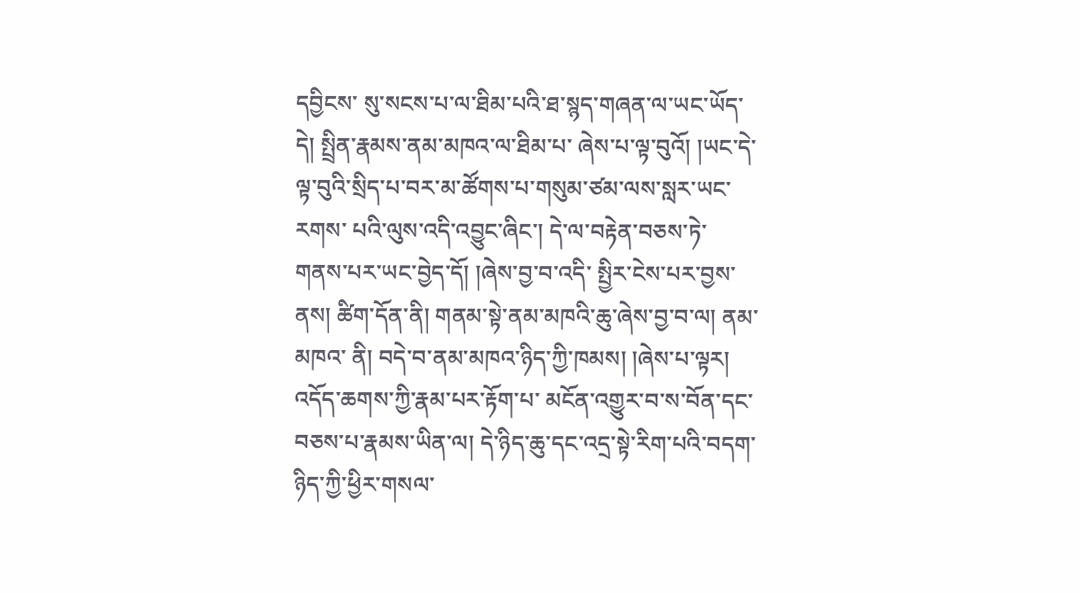དབྱིངས་ སུ་སངས་པ་ལ་ཐིམ་པའི་ཐ་སྙད་གཞན་ལ་ཡང་ཡོད་དེ། སྤྲིན་རྣམས་ནམ་མཁའ་ལ་ཐིམ་པ་ ཞེས་པ་ལྟ་བུའོ། །ཡང་དེ་ལྟ་བུའི་སྲིད་པ་བར་མ་ཚོགས་པ་གསུམ་ཙམ་ལས་སླར་ཡང་རགས་ པའི་ལུས་འདི་འབྱུང་ཞིང་། དེ་ལ་བརྟེན་བཅས་ཏེ་གནས་པར་ཡང་བྱེད་དོ། །ཞེས་བྱ་བ་འདི་ སྤྱིར་ངེས་པར་བྱས་ནས། ཚིག་དོན་ནི། གནམ་སྟེ་ནམ་མཁའི་ཆུ་ཞེས་བྱ་བ་ལ། ནམ་མཁའ་ ནི། བདེ་བ་ནམ་མཁའ་ཉིད་ཀྱི་ཁམས། །ཞེས་པ་ལྟར། འདོད་ཆགས་ཀྱི་རྣམ་པར་རྟོག་པ་ མངོན་འགྱུར་བ་ས་བོན་དང་བཅས་པ་རྣམས་ཡིན་ལ། དེ་ཉིད་ཆུ་དང་འདྲ་སྟེ་རིག་པའི་བདག་ ཉིད་ཀྱི་ཕྱིར་གསལ་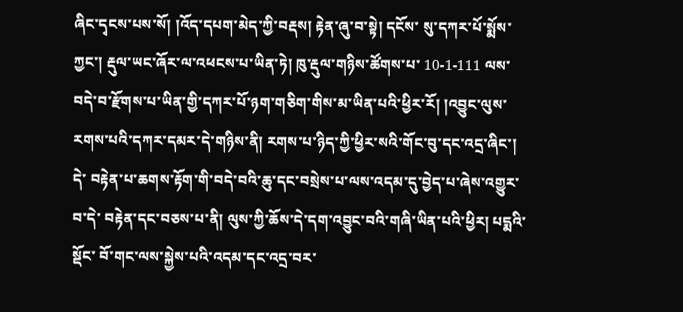ཞིང་དྭངས་པས་སོ། །འོད་དཔག་མེད་ཀྱི་བརྡས། རྟེན་ཞུ་བ་སྟེ། དངོས་ སུ་དཀར་པོ་སྨོས་ཀྱང་། རྡུལ་ཡང་ཞོར་ལ་འཕངས་པ་ཡིན་ཏེ། ཁུ་རྡུལ་གཉིས་ཚོགས་པ་ 10-1-111 ལས་བདེ་བ་རྫོགས་པ་ཡིན་གྱི་དཀར་པོ་ཉག་གཅིག་གིས་མ་ཡིན་པའི་ཕྱིར་རོ། །འབྱུང་ལུས་ རགས་པའི་དཀར་དམར་དེ་གཉིས་ནི། རགས་པ་ཉིད་ཀྱི་ཕྱིར་སའི་གོང་བུ་དང་འདྲ་ཞིང་། དེ་ བརྟེན་པ་ཆགས་རྟོག་གི་བདེ་བའི་ཆུ་དང་བསྲེས་པ་ལས་འདམ་དུ་བྱེད་པ་ཞེས་འགྱུར་བ་དེ་ བརྟེན་དང་བཅས་པ་ནི། ལུས་ཀྱི་ཆོས་དེ་དག་འབྱུང་བའི་གཞི་ཡིན་པའི་ཕྱིར། པདྨའི་སྡོང་ བོ་གང་ལས་སྐྱེས་པའི་འདམ་དང་འདྲ་བར་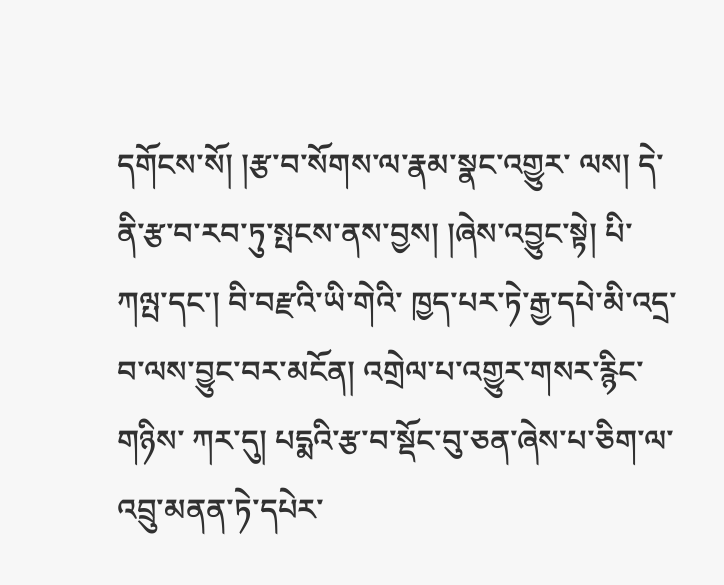དགོངས་སོ། །རྩ་བ་སོགས་ལ་རྣམ་སྣང་འགྱུར་ ལས། དེ་ནི་རྩ་བ་རབ་ཏུ་སྤངས་ནས་བྱས། །ཞེས་འབྱུང་སྟེ། པི་ཀལྤ་དང་། བི་བརྫའི་ཡི་གེའི་ ཁྱད་པར་ཏེ་རྒྱ་དཔེ་མི་འདྲ་བ་ལས་བྱུང་བར་མངོན། འགྲེལ་པ་འགྱུར་གསར་རྙིང་གཉིས་ ཀར་དུ། པདྨའི་རྩ་བ་སྡོང་བུ་ཅན་ཞེས་པ་ཅིག་ལ་འབྲུ་མནན་ཏེ་དཔེར་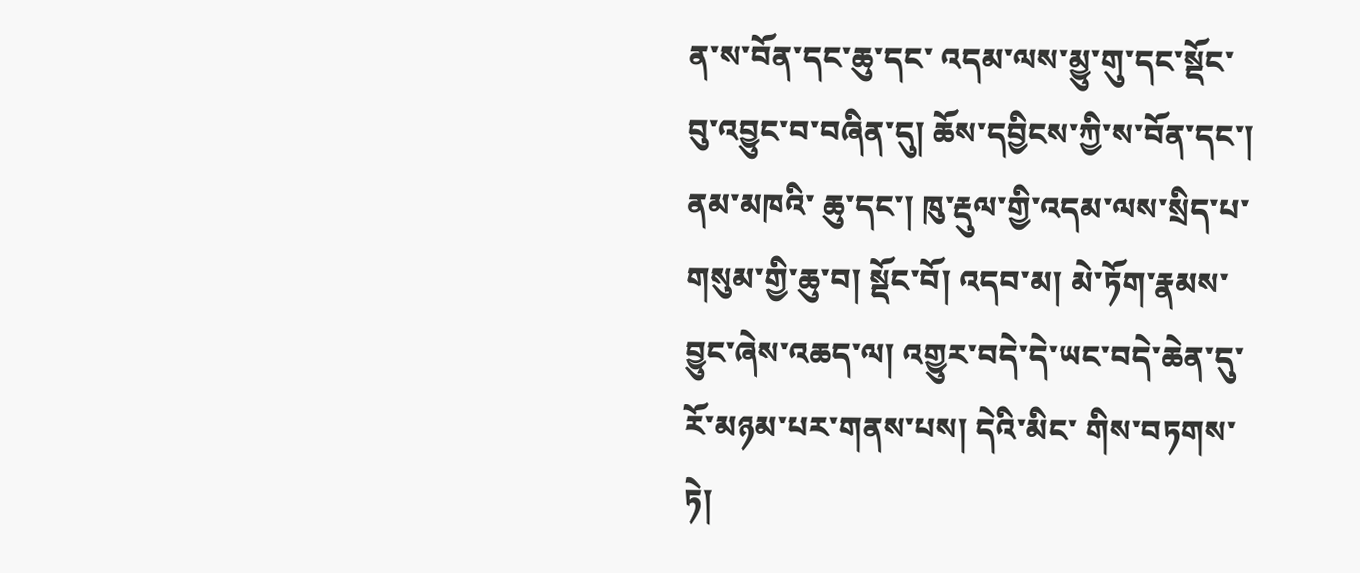ན་ས་བོན་དང་ཆུ་དང་ འདམ་ལས་མྱུ་གུ་དང་སྡོང་བུ་འབྱུང་བ་བཞིན་དུ། ཆོས་དབྱིངས་ཀྱི་ས་བོན་དང་། ནམ་མཁའི་ ཆུ་དང་། ཁུ་རྡུལ་གྱི་འདམ་ལས་སྲིད་པ་གསུམ་གྱི་ཆུ་བ། སྡོང་བོ། འདབ་མ། མེ་ཏོག་རྣམས་ བྱུང་ཞེས་འཆད་ལ། འགྱུར་བདེ་དེ་ཡང་བདེ་ཆེན་དུ་རོ་མཉམ་པར་གནས་པས། དེའི་མིང་ གིས་བཏགས་ཏེ།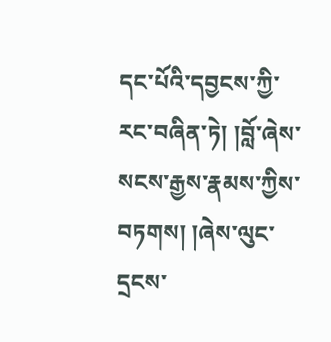དང་པོའི་དབྱངས་ཀྱི་རང་བཞིན་ཏེ། །བློ་ཞེས་སངས་རྒྱས་རྣམས་ཀྱིས་ བཏགས། །ཞེས་ལུང་དྲངས་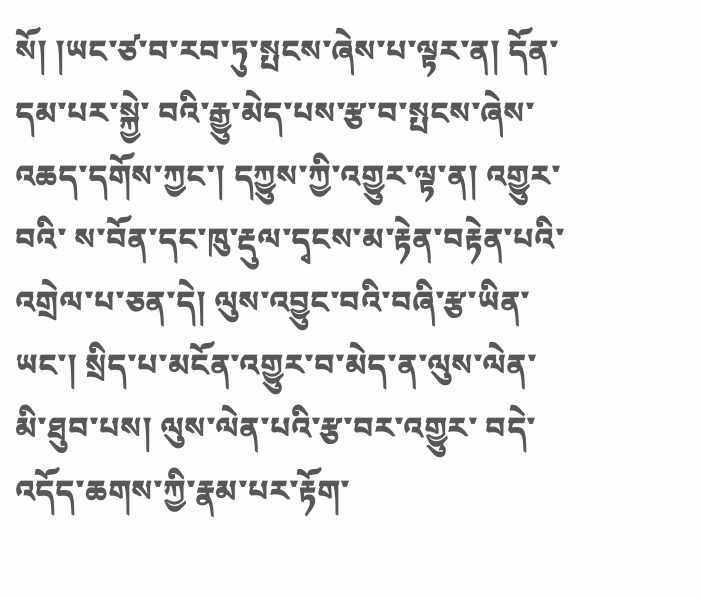སོ། །ཡང་ཙ་བ་རབ་ཏུ་སྤངས་ཞེས་པ་ལྟར་ན། དོན་དམ་པར་སྐྱེ་ བའི་རྒྱུ་མེད་པས་རྩ་བ་སྤངས་ཞེས་འཆད་དགོས་ཀྱང་། དཀྱུས་ཀྱི་འགྱུར་ལྟ་ན། འགྱུར་བའི་ ས་བོན་དང་ཁུ་རྡུལ་དྭངས་མ་རྟེན་བརྟེན་པའི་འགྲེལ་པ་ཅན་དེ། ལུས་འབྱུང་བའི་བཞི་རྩ་ཡིན་ ཡང་། སྲིད་པ་མངོན་འགྱུར་བ་མེད་ན་ལུས་ལེན་མི་ཐུབ་པས། ལུས་ལེན་པའི་རྩ་བར་འགྱུར་ བདེ་འདོད་ཆགས་ཀྱི་རྣམ་པར་རྟོག་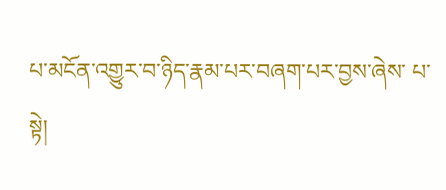པ་མངོན་འགྱུར་བ་ཉིད་རྣམ་པར་བཞག་པར་བྱས་ཞེས་ པ་སྟེ།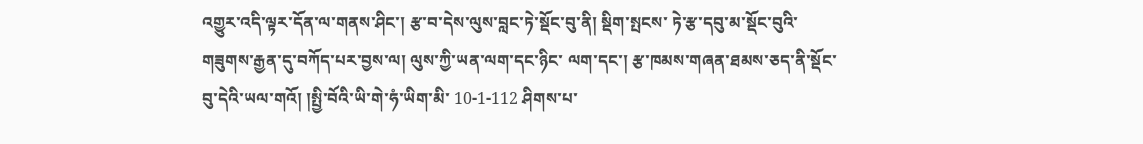འགྱུར་འདི་ལྟར་དོན་ལ་གནས་ཤིང་། རྩ་བ་དེས་ལུས་བླང་ཏེ་སྡོང་བུ་ནི། སྡིག་སྤངས་ ཏེ་རྩ་དབུ་མ་སྡོང་བུའི་གཟུགས་རྒྱན་དུ་བཀོད་པར་བྱས་ལ། ལུས་ཀྱི་ཡན་ལག་དང་ཉིང་ ལག་དང་། རྩ་ཁམས་གཞན་ཐམས་ཅད་ནི་སྡོང་བུ་དེའི་ཡལ་གའོ། །སྤྱི་བོའི་ཡི་གེ་ཧཾ་ཡིག་མི་ 10-1-112 ཤིགས་པ་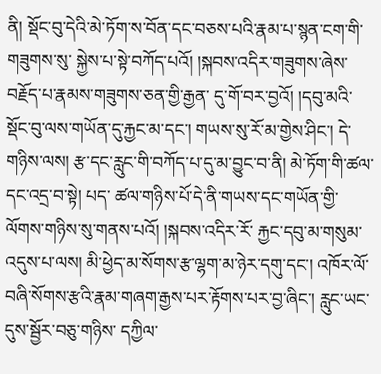ནི། སྡོང་བུ་དེའི་མེ་ཏོག་ས་བོན་དང་བཅས་པའི་རྣམ་པ་སྙན་ངག་གི་གཟུགས་སུ་ སྐྱེས་པ་སྟེ་བཀོད་པའོ། །སྐབས་འདིར་གཟུགས་ཞེས་བརྗོད་པ་རྣམས་གཟུགས་ཅན་གྱི་རྒྱན་ དུ་གོ་བར་བྱའོ། །དབུ་མའི་སྡོང་བུ་ལས་གཡོན་དུ་རྐྱང་མ་དང་། གཡས་སུ་རོ་མ་གྱེས་ཤིང་། དེ་གཉིས་ལས། རྩ་དང་རླུང་གི་བཀོད་པ་དུ་མ་བྱུང་བ་ནི། མེ་ཏོག་གི་ཚལ་དང་འདྲ་བ་སྟེ། པད་ ཚལ་གཉིས་པོ་དེ་ནི་གཡས་དང་གཡོན་གྱི་ལོགས་གཉིས་སུ་གནས་པའོ། །སྐབས་འདིར་རོ་ རྐྱང་དབུ་མ་གསུམ་འདུས་པ་ལས། མི་ཕྱེད་མ་སོགས་རྩ་ལྷག་མ་ཉེར་དགུ་དང་། འཁོར་ལོ་ བཞི་སོགས་རྩའི་རྣམ་གཞག་རྒྱས་པར་རྟོགས་པར་བྱ་ཞིང་། རླུང་ཡང་དུས་སྦྱོར་བཅུ་གཉིས་ དཀྱིལ་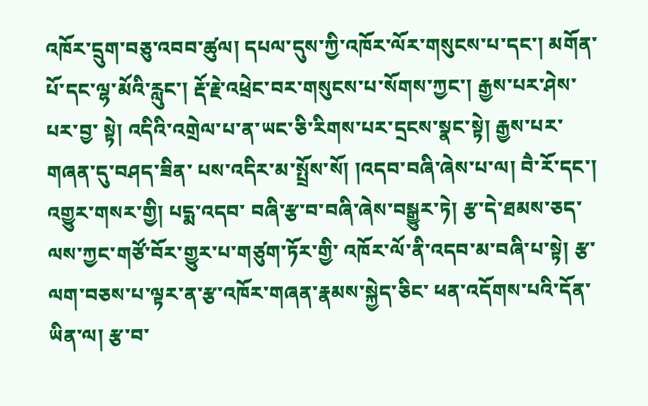འཁོར་དྲུག་བཅུ་འབབ་ཚུལ། དཔལ་དུས་ཀྱི་འཁོར་ལོར་གསུངས་པ་དང་། མགོན་ པོ་དང་ལྷ་མོའི་རླུང་། རྡོ་རྗེ་འཕྲེང་བར་གསུངས་པ་སོགས་ཀྱང་། རྒྱས་པར་ཤེས་པར་བྱ་ སྟེ། འདིའི་འགྲེལ་པ་ན་ཡང་ཅི་རིགས་པར་དྲངས་སྣང་སྟེ། རྒྱས་པར་གཞན་དུ་བཤད་ཟིན་ པས་འདིར་མ་སྤྲོས་སོ། །འདབ་བཞི་ཞེས་པ་ལ། བཻ་རོ་དང་། འགྱུར་གསར་གྱི། པདྨ་འདབ་ བཞི་རྩ་བ་བཞི་ཞེས་བསྒྱུར་ཏེ། རྩ་དེ་ཐམས་ཅད་ལས་ཀྱང་གཙོ་བོར་གྱུར་པ་གཙུག་ཏོར་གྱི་ འཁོར་ལོ་ནི་འདབ་མ་བཞི་པ་སྟེ། རྩ་ལག་བཅས་པ་ལྟར་ན་རྩ་འཁོར་གཞན་རྣམས་སྐྱེད་ཅིང་ ཕན་འདོགས་པའི་དོན་ཡིན་ལ། རྩ་བ་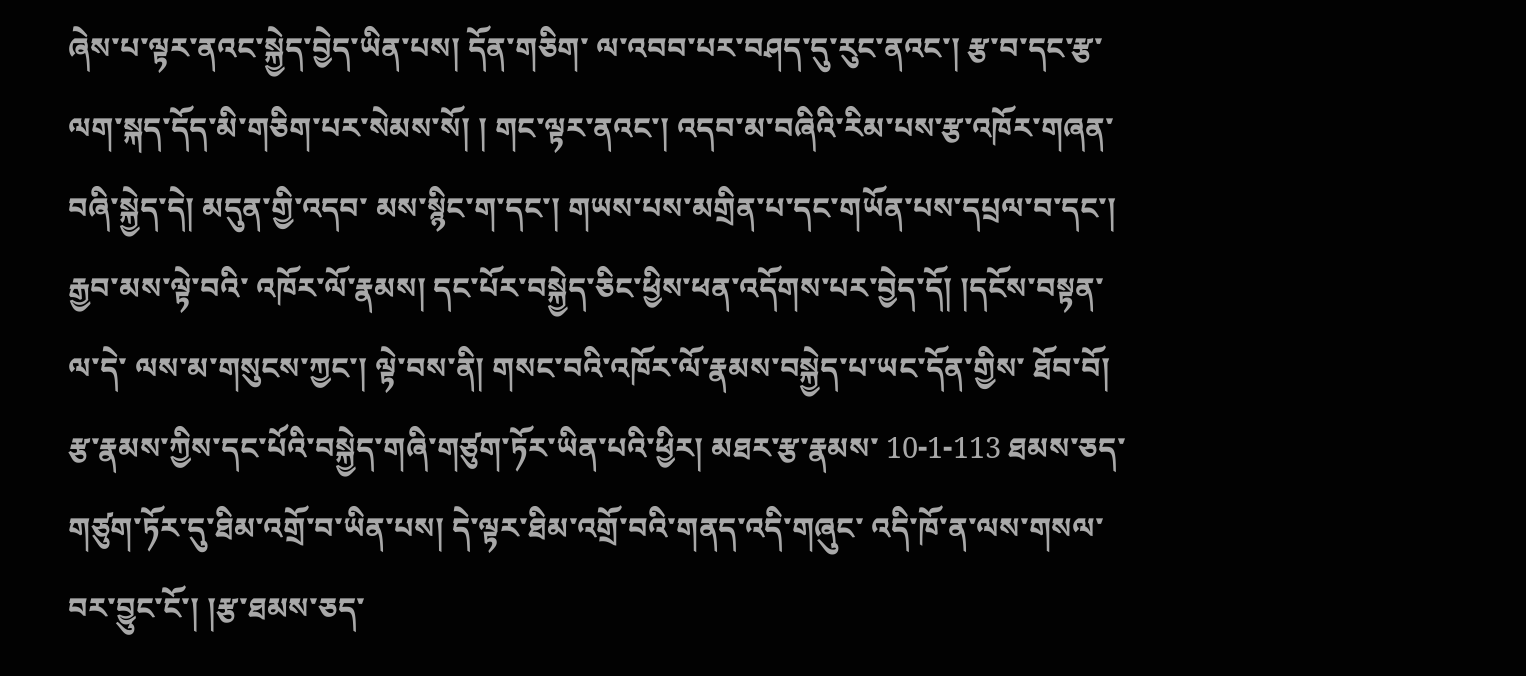ཞེས་པ་ལྟར་ནའང་སྐྱེད་བྱེད་ཡིན་པས། དོན་གཅིག་ ལ་འབབ་པར་བཤད་དུ་རུང་ནའང་། རྩ་བ་དང་རྩ་ལག་སྐད་དོད་མི་གཅིག་པར་སེམས་སོ། ། གང་ལྟར་ནའང་། འདབ་མ་བཞིའི་རིམ་པས་རྩ་འཁོར་གཞན་བཞི་སྐྱེད་དེ། མདུན་གྱི་འདབ་ མས་སྙིང་ག་དང་། གཡས་པས་མགྲིན་པ་དང་གཡོན་པས་དཔྲལ་བ་དང་། རྒྱབ་མས་ལྟེ་བའི་ འཁོར་ལོ་རྣམས། དང་པོར་བསྐྱེད་ཅིང་ཕྱིས་ཕན་འདོགས་པར་བྱེད་དོ། །དངོས་བསྟན་ལ་དེ་ ལས་མ་གསུངས་ཀྱང་། ལྟེ་བས་ནི། གསང་བའི་འཁོར་ལོ་རྣམས་བསྐྱེད་པ་ཡང་དོན་གྱིས་ ཐོབ་བོ། རྩ་རྣམས་ཀྱིས་དང་པོའི་བསྐྱེད་གཞི་གཙུག་ཏོར་ཡིན་པའི་ཕྱིར། མཐར་རྩ་རྣམས་ 10-1-113 ཐམས་ཅད་གཙུག་ཏོར་དུ་ཐིམ་འགྲོ་བ་ཡིན་པས། དེ་ལྟར་ཐིམ་འགྲོ་བའི་གནད་འདི་གཞུང་ འདི་ཁོ་ན་ལས་གསལ་བར་བྱུང་ངོ་། །རྩ་ཐམས་ཅད་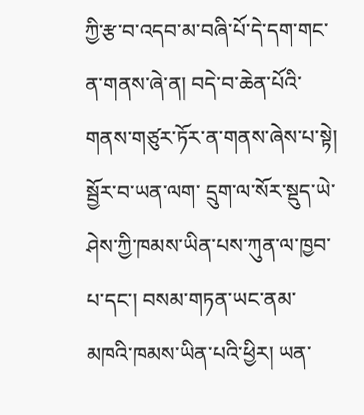ཀྱི་རྩ་བ་འདབ་མ་བཞི་པོ་དེ་དག་གང་ ན་གནས་ཞེ་ན། བདེ་བ་ཆེན་པོའི་གནས་གཙུར་ཏོར་ན་གནས་ཞེས་པ་སྟེ། སྦྱོར་བ་ཡན་ལག་ དྲུག་ལ་སོར་སྡུད་ཡེ་ཤེས་ཀྱི་ཁམས་ཡིན་པས་ཀུན་ལ་ཁྱབ་པ་དང་། བསམ་གཏན་ཡང་ནམ་ མཁའི་ཁམས་ཡིན་པའི་ཕྱིར། ཡན་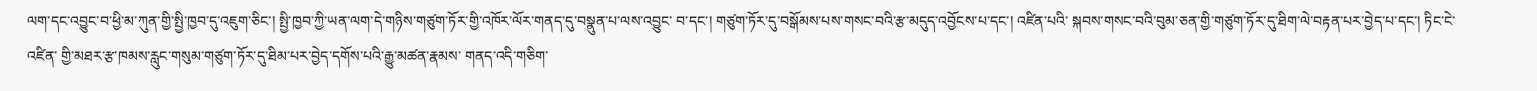ལག་དང་འབྱུང་བ་ཕྱི་མ་ཀུན་གྱི་སྤྱི་ཁྱབ་དུ་འཇུག་ཅིང་། སྤྱི་ཁྱབ་ཀྱི་ཡན་ལག་དེ་གཉིས་གཙུག་ཏོར་གྱི་འཁོར་ལོར་གནད་དུ་བསྣུན་པ་ལས་འབྱུང་ བ་དང་། གཙུག་ཏོར་དུ་བསྒོམས་པས་གསང་བའི་རྩ་མདུད་འབྱོངས་པ་དང་། འཛིན་པའི་ སྐབས་གསང་བའི་བུམ་ཅན་གྱི་གཙུག་ཏོར་དུ་ཐིག་ལེ་བརྟན་པར་བྱེད་པ་དང་། ཏིང་ངེ་འཛིན་ གྱི་མཐར་རྩ་ཁམས་རླུང་གསུམ་གཙུག་ཏོར་དུ་ཐིམ་པར་བྱེད་དགོས་པའི་རྒྱུ་མཚན་རྣམས་ གནད་འདི་གཅིག་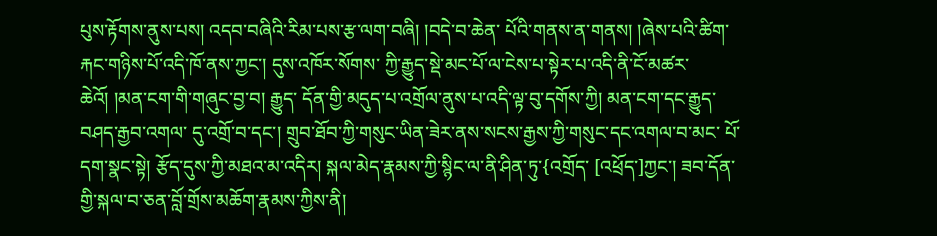པུས་རྟོགས་ནུས་པས། འདབ་བཞིའི་རིམ་པས་རྩ་ལག་བཞི། །བདེ་བ་ཆེན་ པོའི་གནས་ན་གནས། །ཞེས་པའི་ཚིག་རྐང་གཉིས་པོ་འདི་ཁོ་ནས་ཀྱང་། དུས་འཁོར་སོགས་ ཀྱི་རྒྱུད་སྡེ་མང་པོ་ལ་ངེས་པ་སྟེར་པ་འདི་ནི་ངོ་མཚར་ཆེའོ། །མན་ངག་གི་གཞུང་བྱ་བ། རྒྱུད་ དོན་གྱི་མདུད་པ་འགྲོལ་ནུས་པ་འདི་ལྟ་བུ་དགོས་ཀྱི། མན་ངག་དང་རྒྱུད་བཤད་རྒྱབ་འགལ་ དུ་འགྲོ་བ་དང་། གྲུབ་ཐོབ་ཀྱི་གསུང་ཡིན་ཟེར་ནས་སངས་རྒྱས་ཀྱི་གསུང་དང་འགལ་བ་མང་ པོ་དག་སྣང་སྟེ། རྩོད་དུས་ཀྱི་མཐའ་མ་འདིར། སྐལ་མེད་རྣམས་ཀྱི་སྙིང་ལ་ནི་ཤིན་ཏུ་{འགྲོད་ [འཕྲོད་]ཀྱང་། ཟབ་དོན་གྱི་སྐལ་བ་ཅན་བློ་གྲོས་མཆོག་རྣམས་ཀྱིས་ནི།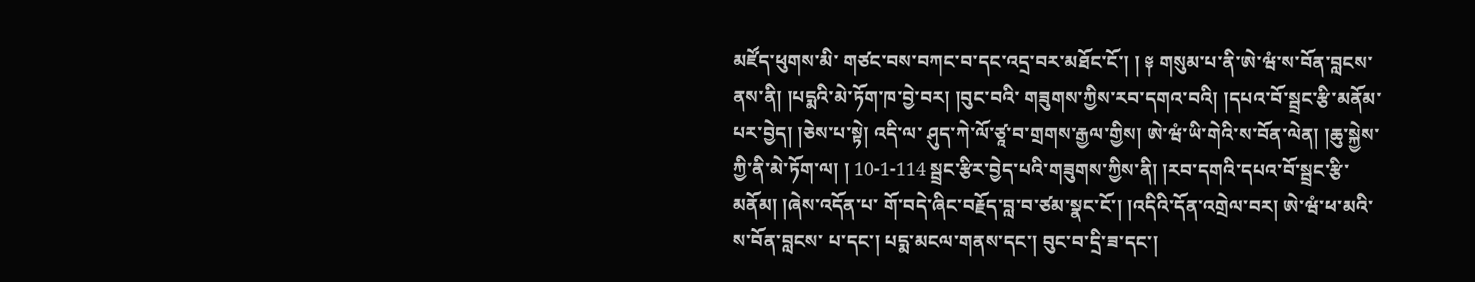མཛོད་ཕུགས་མི་ གཙང་བས་བཀང་བ་དང་འདྲ་བར་མཐོང་ངོ་། ། ༈ གསུམ་པ་ནི་ཨེ་ཝཾ་ས་བོན་བླངས་ནས་ནི། །པདྨའི་མེ་ཏོག་ཁ་བྱེ་བར། །བུང་བའི་ གཟུགས་ཀྱིས་རབ་དགའ་བའི། །དཔའ་བོ་སྦྲང་རྩི་མནོམ་པར་བྱེད། །ཅེས་པ་སྟེ། འདི་ལ་ ཤུད་ཀེ་ལོ་ཙཱ་བ་གྲགས་རྒྱལ་གྱིས། ཨེ་ཝཾ་ཡི་གེའི་ས་བོན་ལེན། །ཆུ་སྐྱེས་ཀྱི་ནི་མེ་ཏོག་ལ། ། 10-1-114 སྦྲང་རྩིར་བྱེད་པའི་གཟུགས་ཀྱིས་ནི། །རབ་དགའི་དཔའ་བོ་སྦྲང་རྩི་མནོམ། །ཞེས་འདོན་པ་ གོ་བདེ་ཞིང་བརྗོད་བླ་བ་ཙམ་སྣང་ངོ་། །འདིའི་དོན་འགྲེལ་བར། ཨེ་ཝཾ་ཕ་མའི་ས་བོན་བླངས་ པ་དང་། པདྨ་མངལ་གནས་དང་། བུང་བ་དྲི་ཟ་དང་།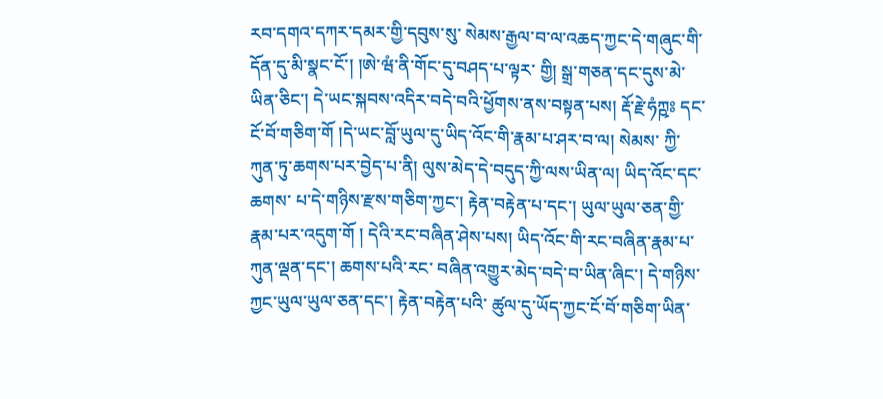རབ་དགའ་དཀར་དམར་གྱི་དབུས་སུ་ སེམས་རྒྱལ་བ་ལ་འཆད་ཀྱང་དེ་གཞུང་གི་དོན་དུ་མི་སྣང་ངོ་། །ཨེ་ཝཾ་ནི་གོང་དུ་བཤད་པ་ལྟར་ གྱི། སྒྲ་གཅན་དང་དུས་མེ་ཡིན་ཅིང་། དེ་ཡང་སྐབས་འདིར་བདེ་བའི་ཕྱོགས་ནས་བསྟན་པས། རྡོ་རྗེ་ཧཾཀྵཿ དང་ངོ་བོ་གཅིག་གོ །དེ་ཡང་བློ་ཡུལ་དུ་ཡིད་འོང་གི་རྣམ་པ་ཤར་བ་ལ། སེམས་ ཀྱི་ཀུན་ཏུ་ཆགས་པར་བྱེད་པ་ནི། ལུས་མེད་དེ་བདུད་ཀྱི་ལས་ཡིན་ལ། ཡིད་འོང་དང་ཆགས་ པ་དེ་གཉིས་རྫས་གཅིག་ཀྱང་། རྟེན་བརྟེན་པ་དང་། ཡུལ་ཡུལ་ཅན་གྱི་རྣམ་པར་འདུག་གོ ། དེའི་རང་བཞིན་ཤེས་པས། ཡིད་འོང་གི་རང་བཞིན་རྣམ་པ་ཀུན་ལྡན་དང་། ཆགས་པའི་རང་ བཞིན་འགྱུར་མེད་བདེ་བ་ཡིན་ཞིང་། དེ་གཉིས་ཀྱང་ཡུལ་ཡུལ་ཅན་དང་། རྟེན་བརྟེན་པའི་ ཚུལ་དུ་ཡོད་ཀྱང་ངོ་བོ་གཅིག་ཡིན་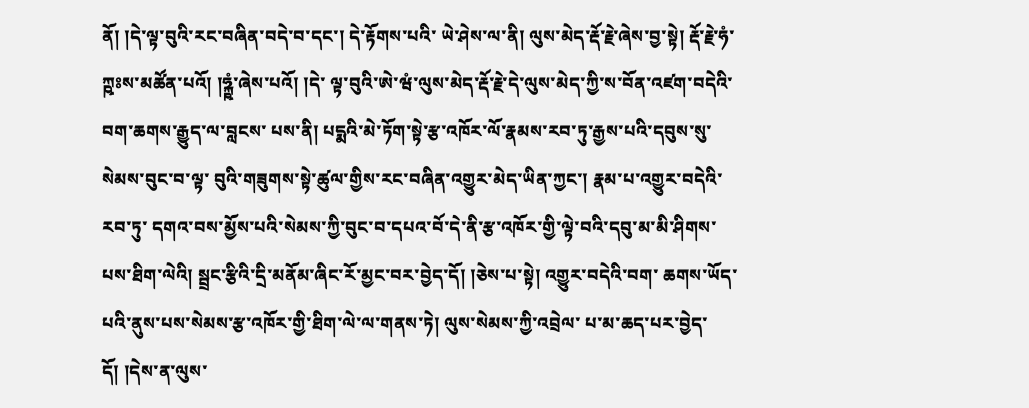ནོ། །དེ་ལྟ་བུའི་རང་བཞིན་བདེ་བ་དང་། དེ་རྟོགས་པའི་ ཡེ་ཤེས་ལ་ནི། ལུས་མེད་རྡོ་རྗེ་ཞེས་བྱ་སྟེ། རྡོ་རྗེ་ཧཾ་ཀྵཿས་མཚོན་པའོ། །ཧྐྵཾ་ཞེས་པའོ། །དེ་ ལྟ་བུའི་ཨེ་ཝཾ་ལུས་མེད་རྡོ་རྗེ་དེ་ལུས་མེད་ཀྱི་ས་བོན་འཛག་བདེའི་བག་ཆགས་རྒྱུད་ལ་བླངས་ པས་ནི། པདྨའི་མེ་ཏོག་སྟེ་རྩ་འཁོར་ལོ་རྣམས་རབ་ཏུ་རྒྱས་པའི་དབུས་སུ་སེམས་བུང་བ་ལྟ་ བུའི་གཟུགས་སྟེ་ཚུལ་གྱིས་རང་བཞིན་འགྱུར་མེད་ཡིན་ཀྱང་། རྣམ་པ་འགྱུར་བདེའི་རབ་ཏུ་ དགའ་བས་མྱོས་པའི་སེམས་ཀྱི་བུང་བ་དཔའ་བོ་དེ་ནི་རྩ་འཁོར་གྱི་ལྟེ་བའི་དབུ་མ་མི་ཤིགས་ པས་ཐིག་ལེའི། སྦྲང་རྩིའི་དྲི་མནོམ་ཞིང་རོ་མྱང་བར་བྱེད་དོ། །ཅེས་པ་སྟེ། འགྱུར་བདེའི་བག་ ཆགས་ཡོད་པའི་ནུས་པས་སེམས་རྩ་འཁོར་གྱི་ཐིག་ལེ་ལ་གནས་ཏེ། ལུས་སེམས་ཀྱི་འབྲེལ་ པ་མ་ཆད་པར་བྱེད་དོ། །དེས་ན་ལུས་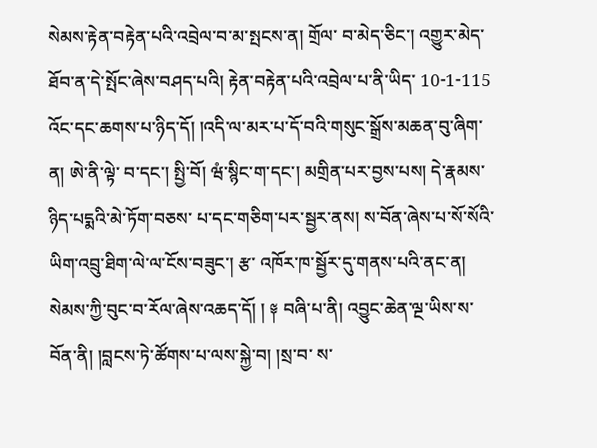སེམས་རྟེན་བརྟེན་པའི་འབྲེལ་བ་མ་སྤངས་ན། གྲོལ་ བ་མེད་ཅིང་། འགྱུར་མེད་ཐོབ་ན་དེ་སྤོང་ཞེས་བཤད་པའི། རྟེན་བརྟེན་པའི་འབྲེལ་པ་ནི་ཡིད་ 10-1-115 འོང་དང་ཆགས་པ་ཉིད་དོ། །འདི་ལ་མར་པ་དོ་བའི་གསུང་སྒྲོས་མཆན་བུ་ཞིག་ན། ཨེ་ནི་ལྟེ་ བ་དང་། སྤྱི་བོ། ཝཾ་སྙིང་ག་དང་། མགྲིན་པར་བྱས་པས། དེ་རྣམས་ཉིད་པདྨའི་མེ་ཏོག་བཅས་ པ་དང་གཅིག་པར་སྦྱར་ནས། ས་བོན་ཞེས་པ་སོ་སོའི་ཡིག་འབྲུ་ཐིག་ལེ་ལ་ངོས་བཟུང་། རྩ་ འཁོར་ཁ་སྦྱོར་དུ་གནས་པའི་ནང་ན། སེམས་ཀྱི་བུང་བ་རོལ་ཞེས་འཆད་དོ། ། ༈ བཞི་པ་ནི། འབྱུང་ཆེན་ལྔ་ཡིས་ས་བོན་ནི། །བླངས་ཏེ་ཚོགས་པ་ལས་སྐྱེ་བ། །སྲ་བ་ ས་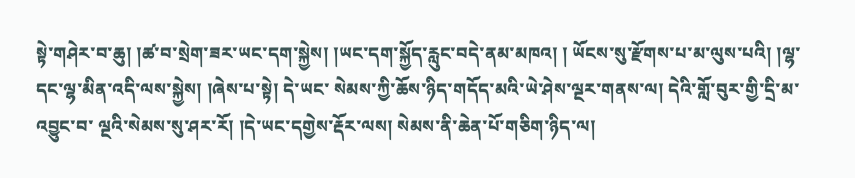སྟེ་གཤེར་བ་ཆུ། །ཚ་བ་སྲེག་ཟར་ཡང་དག་སྐྱེས། །ཡང་དག་སྐྱོད་རླུང་བདེ་ནམ་མཁའ། ། ཡོངས་སུ་རྫོགས་པ་མ་ལུས་པའི། །ལྷ་དང་ལྷ་མིན་འདི་ལས་སྐྱེས། །ཞེས་པ་སྟེ། དེ་ཡང་ སེམས་ཀྱི་ཆོས་ཉིད་གདོད་མའི་ཡེ་ཤེས་ལྔར་གནས་ལ། དེའི་གློ་བུར་གྱི་དྲི་མ་འབྱུང་བ་ ལྔའི་སེམས་སུ་ཤར་རོ། །དེ་ཡང་དགྱེས་རྡོར་ལས། སེམས་ནི་ཆེན་པོ་གཅིག་ཉིད་ལ།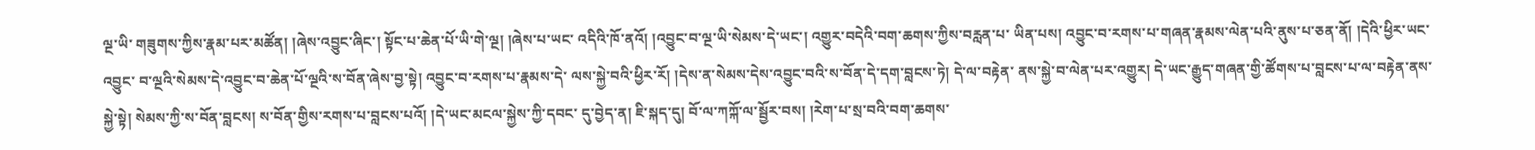ལྔ་ཡི་ གཟུགས་ཀྱིས་རྣམ་པར་མཚོན། །ཞེས་འབྱུང་ཞིང་། སྟོང་པ་ཆེན་པོ་ཡི་གེ་ལྔ། །ཞེས་པ་ཡང་ འདིའི་ཁོ་ནའོ། །འབྱུང་བ་ལྔ་ཡི་སེམས་དེ་ཡང་། འགྱུར་བདེའི་བག་ཆགས་ཀྱིས་བརླན་པ་ ཡིན་པས། འབྱུང་བ་རགས་པ་གཞན་རྣམས་ལེན་པའི་ནུས་པ་ཅན་ནོ། །དེའི་ཕྱིར་ཡང་འབྱུང་ བ་ལྔའི་སེམས་དེ་འབྱུང་བ་ཆེན་པོ་ལྔའི་ས་བོན་ཞེས་བྱ་སྟེ། འབྱུང་བ་རགས་པ་རྣམས་དེ་ ལས་སྐྱེ་བའི་ཕྱིར་རོ། །དེས་ན་སེམས་དེས་འབྱུང་བའི་ས་བོན་དེ་དག་བླངས་ཏེ། དེ་ལ་བརྟེན་ ནས་སྐྱེ་བ་ལེན་པར་འགྱུར། དེ་ཡང་རྒྱུད་གཞན་གྱི་ཚོགས་པ་བླངས་པ་ལ་བརྟེན་ནས་སྐྱེ་སྟེ། སེམས་ཀྱི་ས་བོན་བླངས། ས་བོན་གྱིས་རགས་པ་བླངས་པའོ། །དེ་ཡང་མངལ་སྐྱེས་ཀྱི་དབང་ དུ་བྱེད་ན། ཇི་སྐད་དུ། བོ་ལ་ཀཀྐོ་ལ་སྦྱོར་བས། །རེག་པ་སྲ་བའི་བག་ཆགས་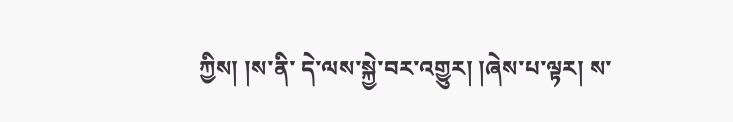ཀྱིས། །ས་ནི་ དེ་ལས་སྐྱེ་བར་འགྱུར། །ཞེས་པ་ལྟར། ས་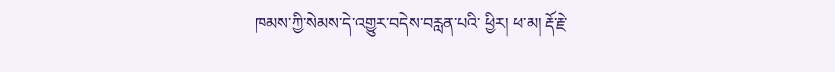ཁམས་ཀྱི་སེམས་དེ་འགྱུར་བདེས་བརླན་པའི་ ཕྱིར། ཕ་མ། རྡོ་རྗེ་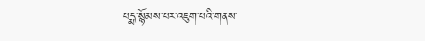པདྨ་སྙོམས་པར་འཇུག་པའི་གནས་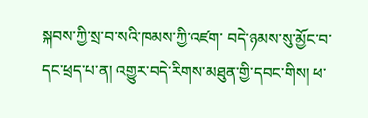སྐབས་ཀྱི་སྲ་བ་སའི་ཁམས་ཀྱི་འཛག་ བདེ་ཉམས་སུ་མྱོང་བ་དང་ཕྲད་པ་ན། འགྱུར་བདེ་རིགས་མཐུན་གྱི་དབང་གིས། ཕ་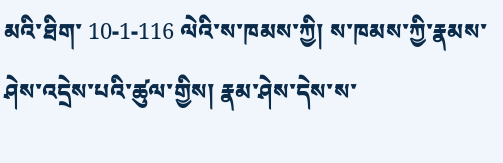མའི་ཐིག་ 10-1-116 ལེའི་ས་ཁམས་ཀྱི། ས་ཁམས་ཀྱི་རྣམས་ཤེས་འདྲེས་པའི་ཚུལ་གྱིས། རྣམ་ཤེས་དེས་ས་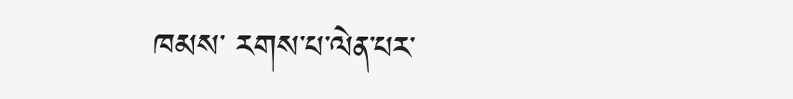ཁམས་ རགས་པ་ལེན་པར་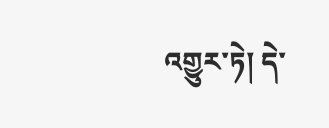འགྱུར་ཏེ། དེ་